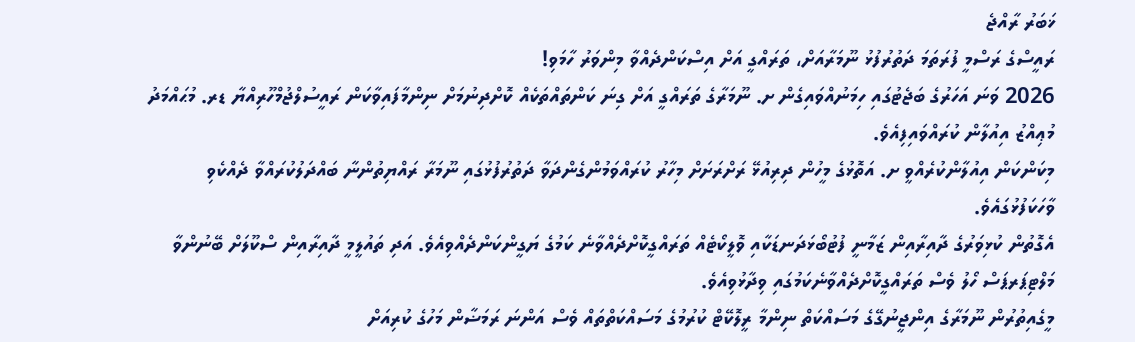ޚަބަރު ރާއްޖެ
ރައީސްގެ ރަސްމީ ފުރަތަމަ ދަތުރުފުޅު ނޫމަރާއަށް، ތަރައްގީ އަށް އިސްކަންދެއްވާ މިންވަރު ހާމަވި!
2026 ވަނަ އަހަރުގެ ބަޖެޓުގައި ހިމަނުއްވައިގެން ށ. ނޫމަރާގެ ތަރައްގީ އަށް ގިނަ ކަންތައްތަކެއް ކޮށްދިނުމަށް ނިންމާފައިވާކަން ރައީސުލްޖުމްހޫރިއްޔާ ޑރ. މުޙައްމަދު މުޢިއްޒު އިއުލާން ކުރައްވައިފިއެވެ.
މިކަންކަން އިއުލާންކުރެއްވީ ށ. އަތޮޅުގެ މީހުން ދިރިއުޅޭ ރަށްރަށަށް މިހާރު ކުރައްވަމުންގެންދަވާ ދަތުރުފުޅުގައި ނޫމަރާ ރައްޔިތުންނާ ބައްދަލުކުރައްވާ ދެއްކެވި ވާހަކަފުޅުގައެވެ.
އެގޮތުން ކުޅިވަރުގެ ދާއިރާއިން ޒަމާނީ ފުޓުބޯޅަދަނޑަކާއި ވޮލީކޯޓެއް ތަރައްގީކޮށްދެއްވާނެ ކަމުގެ ޔަގީންކަންދެއްވިއެވެ. އަދި ތައުލީމީ ދާއިރާއިން ސްކޫލަށް ބޭނުންވާ މަލްޓިޕަރޕަސް ހޯލު ވެސް ތަރައްގީކޮށްދެއްވާނެކަމުގައި ވިދާޅުވިއެވެ.
މީގެއިތުރުން ނޫމަރާގެ އިންޖީނުގޭގެ މަސައްކަތް ނިންމާ ރީލޮކޭޓް ކުރުމުގެ މަސައްކަތްތައް ވެސް އަންނަ ރަމަޟާން މަހުގެ ކުރިއަށް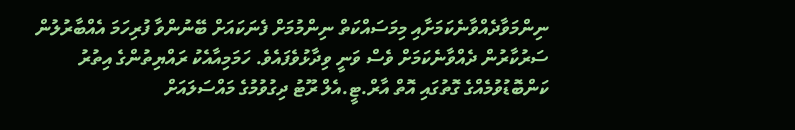ނިންމަވާދެއްވާނެކަމަށާއި މިމަސައްކަތް ނިންމުމަށް ފެނަކައަށް ބޭނުންވާ ފުރިހަމަ އެއްބާރުލުން ސަރުކާރުން ދެއްވާނެކަމަށް ވެސް ވަނީ ވިދާޅުވެފައެވެ. ހަމަމިއާއެކު ރައްޔިތުންގެ އިތުރު ކަންބޮޑުވުމެއްގެ ގޮތުގައި އޮތް އާރް.ޓީ.އެލް ރޫޓު ދިގުވުމުގެ މައްސަލައަށް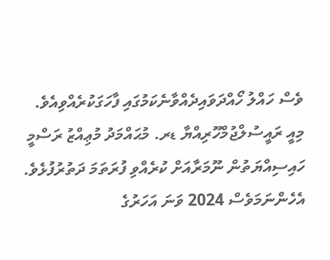ވެސް ހައްލު ހޯއްދަވައިދެއްވާނެކަމުގައި ފާހަގަކުރެއްވިއެވެ.
މިއީ ރައީސުލްޖުމްހޫރިއްޔާ ޑރ. މުޙައްމަދު މުޢިއްޒު ރަސްމީ ހައިސިއްޔަތުން ނޫމަރާއަށް ކުރެއްވި ފުރަތަމަ ދަތުރުފުޅެވެ. އެހެންނަމަވެސް 2024 ވަނަ އަހަރުގެ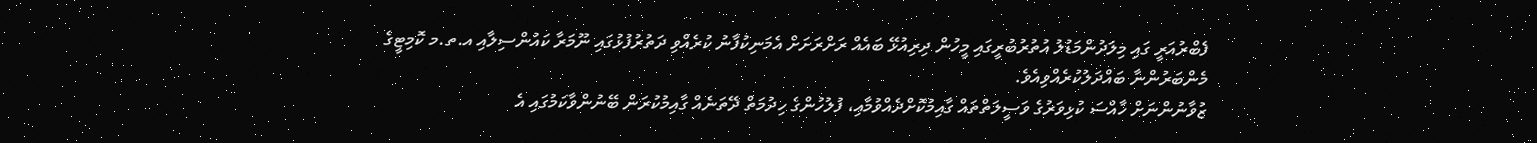ފެބްރުއަރީ ގައި މިލަދުންމަޑުލު އުތުރުބުރީގައި މީހުން ދިރިއުޅޭ ބައެއް ރަށްރަށަށް އެމަނިކުފާނު ކުރެއްވި ދަތުރުފުޅުގައި ނޫމަރާ ކައުންސިލާއި އ.ތ.މ ކޮމިޓީގެ މެންބަރުންނާ ބައްދަލުކުރެއްވިއެވެ.
ޒުވާނުންނަށް ހާއްސަ ކުޅިވަރުގެ ވަސީލަތްތައް ގާއިމުކޮށްދެއްވުމާއި، ފުލުހުންގެ ހިދުމަތް ދޭތަނެއް ގާއިމުކުރަން ބޭނުންވާކަމުގައި އެ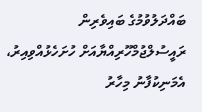ބައްދަލުވުމުގެ ބައިވެރިން ރައީސުލްޖުމްހޫރިއްޔާއަށް ހުށަހެޅުއްވިއިރު، އެމަނިކުފާނު މިހާރު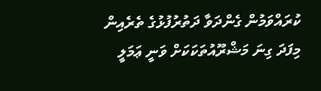ކުރައްވަމުން ގެންދަވާ ދަތުރުފުޅުގެ ތެރެއިން މިފަދަ ގިނަ މަޝްރޫއުތަކަކަށް ވަނީ ޢަމަލީ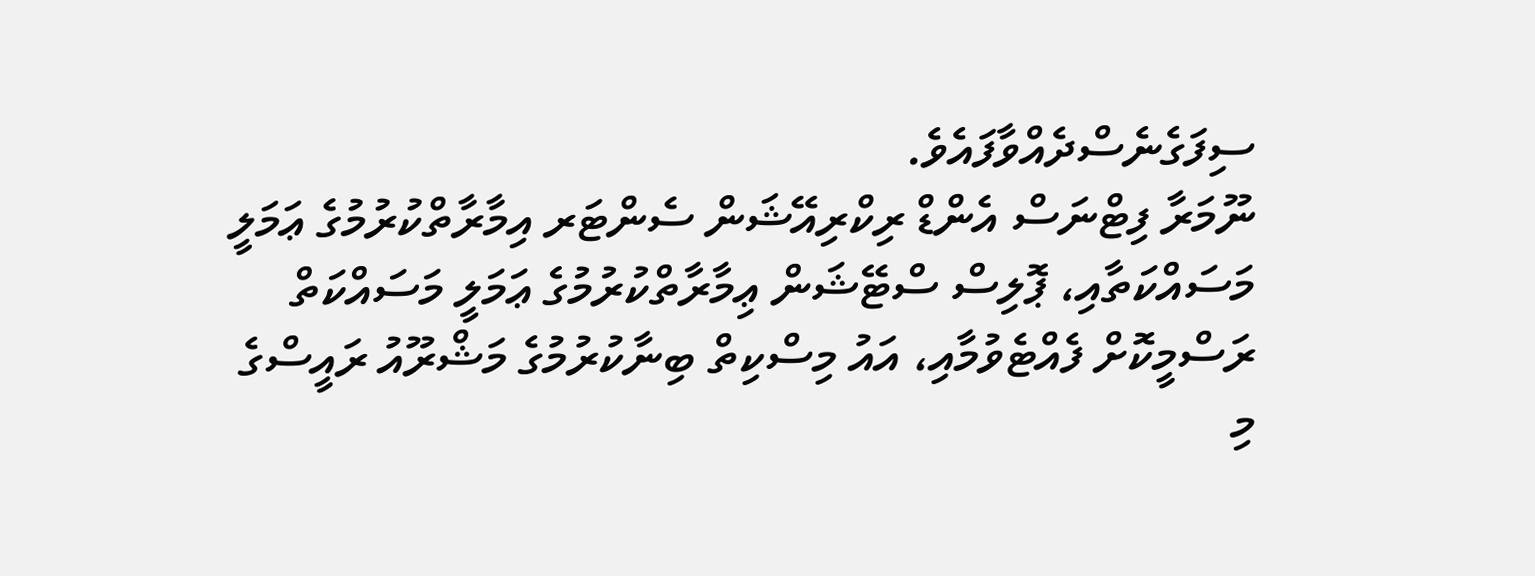ސިފަގެނެސްދެއްވާފައެވެ.
ނޫމަރާ ފިޓްނަސް އެންޑް ރިކްރިއޭޝަން ސެންޓަރ އިމާރާތްކުރުމުގެ ޢަމަލީ މަސައްކަތާއި، ޕޮލިސް ސްޓޭޝަން ޢިމާރާތްކުރުމުގެ ޢަމަލީ މަސައްކަތް ރަސްމީކޮށް ފެއްޓެވުމާއި، އައު މިސްކިތް ބިނާކުރުމުގެ މަޝްރޫއު ރައީސްގެ މި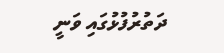ދަތުރުފުޅުގައި ވަނީ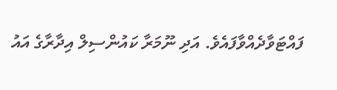ފައްޓަވާދެއްވާފައެވެ. އަދި ނޫމަރާ ކައުންސިލް އިދާރާގެ އައު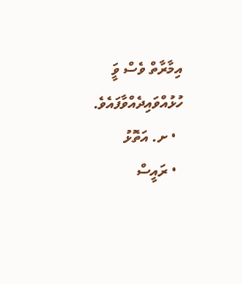އިމާރާތް ވެސް ވަީ ހުޅުއްވައިދެއްވާފައެވެ.
  • ށ. އަތޮޅު
  • ރައީސް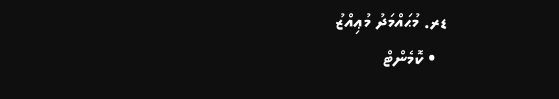ޑރ. މުޙައްމަދު މުޢިއްޒު
  • ކޮމެންޓް